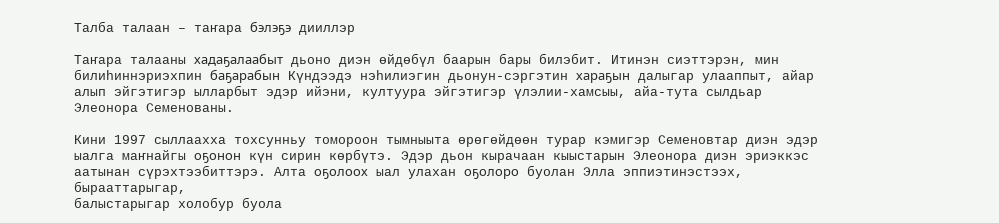Талба талаан – таҥара бэлэҕэ дииллэр

Таҥара талааны хадаҕалаабыт дьоно диэн өйдөбүл баарын бары билэбит. Итинэн сиэттэрэн, мин билиһиннэриэхпин баҕарабын Күндээдэ нэһилиэгин дьонун-сэргэтин хараҕын далыгар улааппыт, айар алып эйгэтигэр ылларбыт эдэр ийэни, култуура эйгэтигэр үлэлии-хамсыы, айа-тута сылдьар Элеонора Семенованы.

Кини 1997 сыллаахха тохсунньу томороон тымныыта өрөгөйдөөн турар кэмигэр Семеновтар диэн эдэр ыалга маҥнайгы оҕонон күн сирин көрбүтэ. Эдэр дьон кырачаан кыыстарын Элеонора диэн эриэккэс аатынан сүрэхтээбиттэрэ. Алта оҕолоох ыал улахан оҕолоро буолан Элла эппиэтинэстээх, бырааттарыгар,
балыстарыгар холобур буола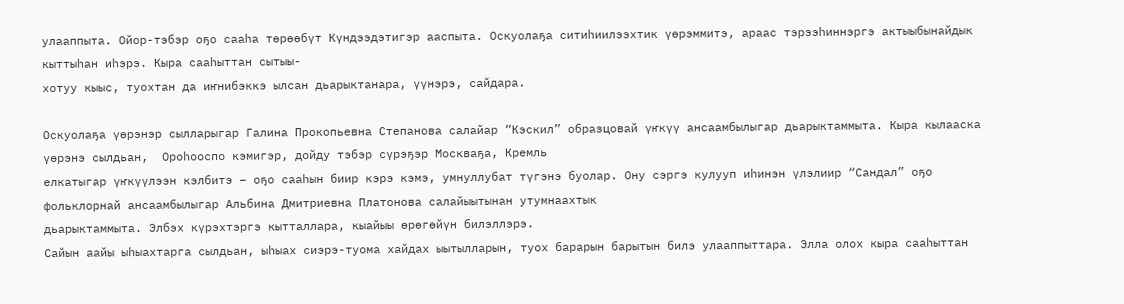улааппыта. Ойор-тэбэр оҕо сааһа төрөөбүт Күндээдэтигэр ааспыта. Оскуолаҕа ситиһиилээхтик үөрэммитэ, араас тэрээһиннэргэ актыыбынайдык кыттыһан иһэрэ. Кыра сааһыттан сытыы-
хотуу кыыс, туохтан да иҥнибэккэ ылсан дьарыктанара, үүнэрэ, сайдара.

Оскуолаҕа үөрэнэр сылларыгар Галина Прокопьевна Степанова салайар “Кэскил” образцовай үҥкүү ансаамбылыгар дьарыктаммыта. Кыра кылааска үөрэнэ сылдьан,  Ороһооспо кэмигэр, дойду тэбэр сүрэҕэр Москваҕа, Кремль
елкатыгар үҥкүүлээн кэлбитэ – оҕо сааһын биир кэрэ кэмэ, умнуллубат түгэнэ буолар. Ону сэргэ кулууп иһинэн үлэлиир “Сандал” оҕо фольклорнай ансаамбылыгар Альбина Дмитриевна Платонова салайыытынан утумнаахтык
дьарыктаммыта. Элбэх күрэхтэргэ кытталлара, кыайыы өрөгөйүн билэллэрэ.
Сайын аайы ыһыахтарга сылдьан, ыһыах сиэрэ-туома хайдах ыытылларын, туох барарын барытын билэ улааппыттара. Элла олох кыра сааһыттан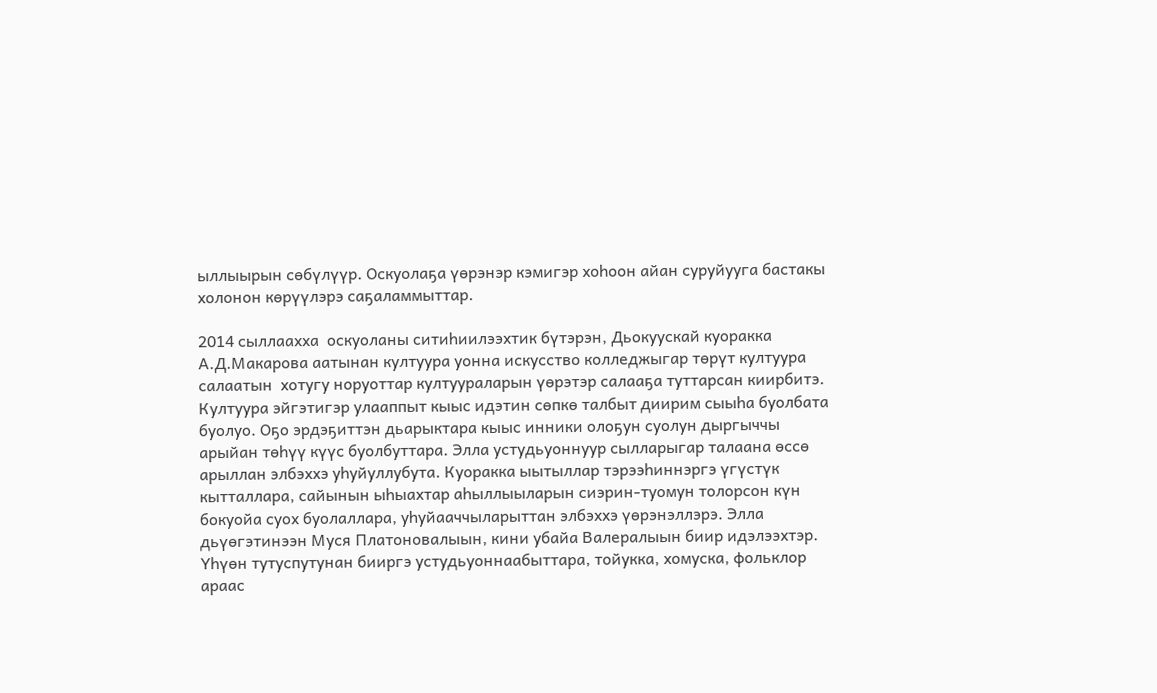ыллыырын сөбүлүүр. Оскуолаҕа үөрэнэр кэмигэр хоһоон айан суруйууга бастакы холонон көрүүлэрэ саҕаламмыттар.

2014 сыллаахха  оскуоланы ситиһиилээхтик бүтэрэн, Дьокуускай куоракка А.Д.Макарова аатынан култуура уонна искусство колледжыгар төрүт култуура салаатын  хотугу норуоттар култуураларын үөрэтэр салааҕа туттарсан киирбитэ. Култуура эйгэтигэр улааппыт кыыс идэтин сөпкө талбыт диирим сыыһа буолбата буолуо. Оҕо эрдэҕиттэн дьарыктара кыыс инники олоҕун суолун дыргыччы арыйан төһүү күүс буолбуттара. Элла устудьуоннуур сылларыгар талаана өссө арыллан элбэххэ уһуйуллубута. Куоракка ыытыллар тэрээһиннэргэ үгүстүк кытталлара, сайынын ыһыахтар аһыллыыларын сиэрин-туомун толорсон күн бокуойа суох буолаллара, уһуйааччыларыттан элбэххэ үөрэнэллэрэ. Элла дьүөгэтинээн Муся Платоновалыын, кини убайа Валералыын биир идэлээхтэр. Үһүөн тутуспутунан бииргэ устудьуоннаабыттара, тойукка, хомуска, фольклор араас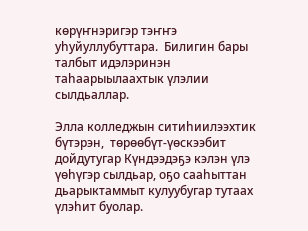көрүҥнэригэр тэҥҥэ уһуйуллубуттара.  Билигин бары талбыт идэлэринэн таһаарыылаахтык үлэлии сылдьаллар.

Элла колледжын ситиһиилээхтик бүтэрэн,  төрөөбүт-үөскээбит дойдутугар Күндээдэҕэ кэлэн үлэ үөһүгэр сылдьар, оҕо сааһыттан дьарыктаммыт кулуубугар тутаах үлэһит буолар.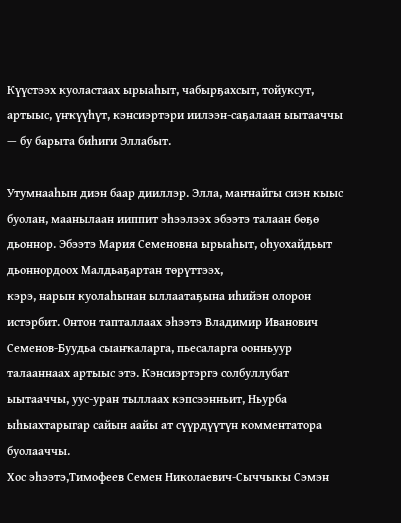Күүстээх куоластаах ырыаһыт, чабырҕахсыт, тойуксут, артыыс, үҥкүүһүт, кэнсиэртэри иилээн-саҕалаан ыытааччы — бу барыта биһиги Эллабыт.

Утумнааһын диэн баар дииллэр. Элла, маҥнайгы сиэн кыыс буолан, маанылаан ииппит эһээлээх эбээтэ талаан бөҕө дьоннор. Эбээтэ Мария Семеновна ырыаһыт, оһуохайдьыт дьоннордоох Малдьаҕартан төрүттээх,
кэрэ, нарын куолаһынан ыллаатаҕына иһийэн олорон истэрбит. Онтон тапталлаах эһээтэ Владимир Иванович Семенов-Буудьа сыаҥкаларга, пьесаларга оонньуур талааннаах артыыс этэ. Кэнсиэртэргэ солбуллубат ыытааччы, уус-уран тыллаах кэпсээнньит, Ньурба ыһыахтарыгар сайын аайы ат сүүрдүүтүн комментатора буолааччы.
Хос эһээтэ,Тимофеев Семен Николаевич-Сыччыкы Сэмэн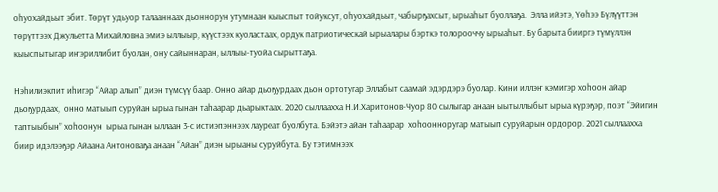оһуохайдьыт эбит. Төрүт удьуор талааннаах дьоннорун утумнаан кыыспыт тойуксут, оһуохайдьыт, чабырҕахсыт, ырыаһыт буоллаҕа.  Элла ийэтэ, Үөһээ Бүлүүттэн төрүттээх Джульетта Михайловна эмиэ ыллыыр, күүстээх куоластаах, ордук патриотическай ырыалары бэрткэ толорооччу ырыаһыт. Бу барыта бииргэ түмүллэн кыыспытыгар иҥэриллибит буолан, ону сайыннаран, ыллыы-туойа сырыттаҕа.

Нэһилиэкпит иһигэр “Айар алып” диэн түмсүү баар. Онно айар дьоҕурдаах дьон ортотугар Эллабыт саамай эдэрдэрэ буолар. Кини иллэҥ кэмигэр хоһоон айар дьоҕурдаах,  онно матыып суруйан ырыа гынан таһаарар дьарыктаах. 2020 сыллаахха Н.И.Харитонов-Чуор 80 сылыгар анаан ыытыллыбыт ырыа күрэҕэр, поэт “Эйигин таптыыбын” хоһоонун  ырыа гынан ыллаан 3-с истиэпэннээх лауреат буолбута. Бэйэтэ айан таһаарар  хоһоонноругар матыып суруйарын ордорор. 2021 сыллаахха биир идэлээҕэр Айаана Антоноваҕа анаан “Айан” диэн ырыаны суруйбута. Бу тэтимнээх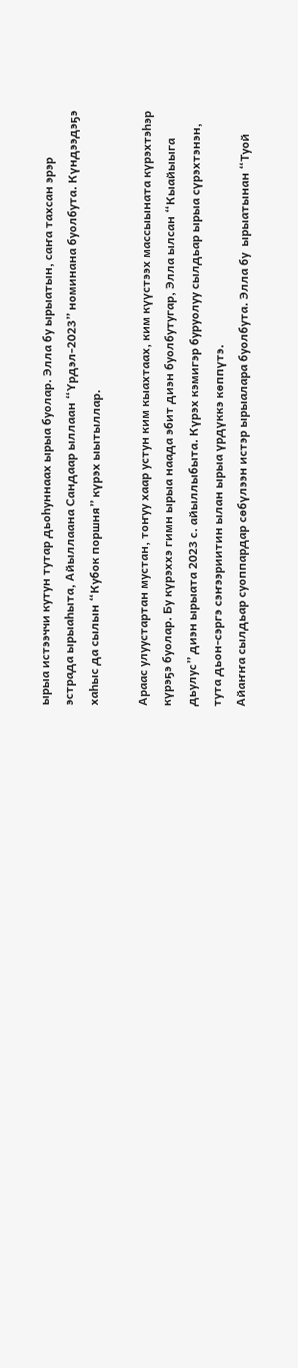ырыа истээччи кутун тутар дьоһуннаах ырыа буолар. Элла бу ырыатын, саҥа тахсан эрэр эстрада ырыаһыта, Айыллаана Сандаар ыллаан “Үрдэл-2023” номинана буолбута. Күндээдэҕэ хаһыс да сылын “Кубок поршня” күрэх ыытыллар.

Араас улуустартан мустан, тоҥуу хаар устун ким кыахтаах, ким күүстээх массыыната күрэхтэһэр күрэҕэ буолар. Бу күрэххэ гимн ырыа наада эбит диэн буолбутугар, Элла ылсан “Кыайыыга дьулус” диэн ырыата 2023 с. айыллыбыта. Күрэх кэмигэр буруолуу сылдьар ырыа сүрэхтэнэн, тута дьон-сэргэ сэҥээриитин ылан ырыа үрдүккэ көппүтэ.
Айаҥҥа сылдьар суоппардар сөбүлээн истэр ырыалара буолбута. Элла бу  ырыатынан “Туой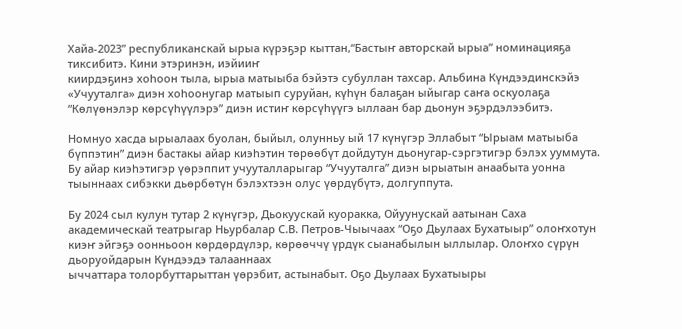Хайа-2023” республиканскай ырыа күрэҕэр кыттан,“Бастыҥ авторскай ырыа” номинацияҕа тиксибитэ. Кини этэринэн, иэйииҥ
киирдэҕинэ хоһоон тыла, ырыа матыыба бэйэтэ субуллан тахсар. Альбина Күндээдинскэйэ «Учууталга» диэн хоһоонугар матыып суруйан, күһүн балаҕан ыйыгар саҥа оскуолаҕа “Көлүөнэлэр көрсүһүүлэрэ” диэн истиҥ көрсүһүүгэ ыллаан бар дьонун эҕэрдэлээбитэ.

Номнуо хасда ырыалаах буолан, быйыл, олунньу ый 17 күнүгэр Эллабыт “Ырыам матыыба бүппэтин” диэн бастакы айар киэһэтин төрөөбүт дойдутун дьонугар-сэргэтигэр бэлэх ууммута. Бу айар киэһэтигэр үөрэппит учууталларыгар “Учууталга” диэн ырыатын анаабыта уонна тыыннаах сибэкки дьөрбөтүн бэлэхтээн олус үөрдүбүтэ, долгуппута.

Бу 2024 сыл кулун тутар 2 күнүгэр, Дьокуускай куоракка, Ойуунускай аатынан Саха академическай театрыгар Ньурбалар С.В. Петров-Чыычаах “Оҕо Дьулаах Бухатыыр” олоҥхотун киэҥ эйгэҕэ оонньоон көрдөрдүлэр, көрөөччү үрдүк сыанабылын ыллылар. Олоҥхо сүрүн дьоруойдарын Күндээдэ талааннаах
ыччаттара толорбуттарыттан үөрэбит, астынабыт. Оҕо Дьулаах Бухатыыры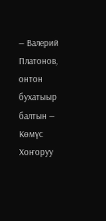— Валерий Платонов, онтон бухатыыр балтын — Көмүс Хоҥоруу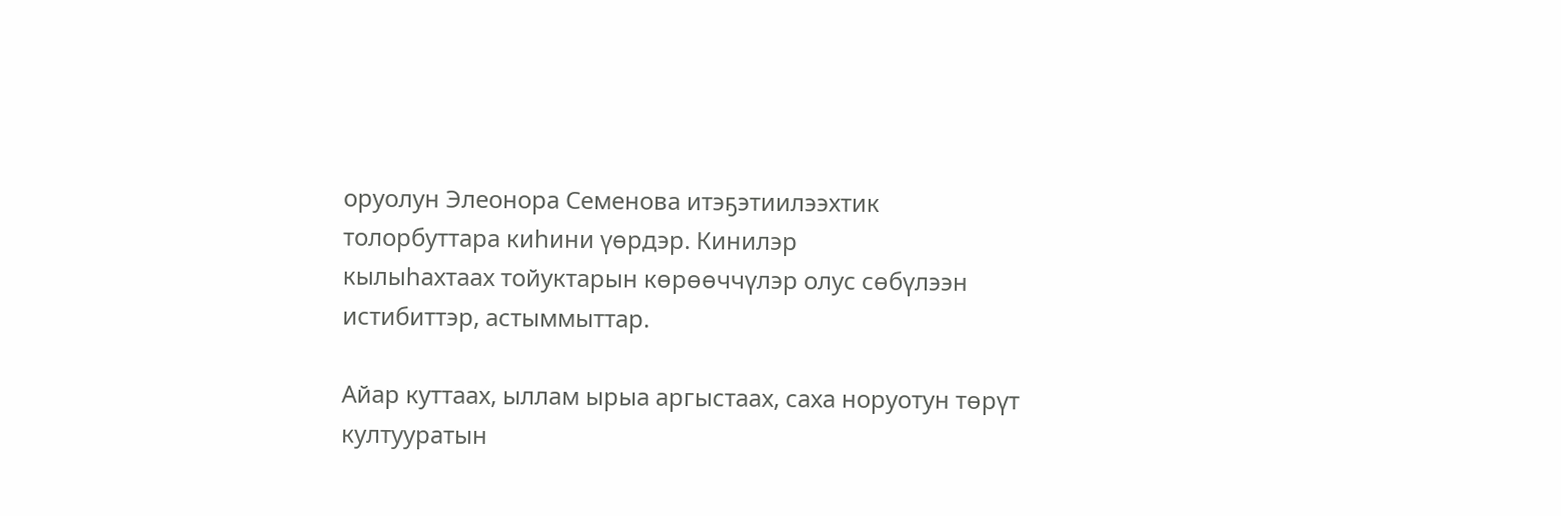оруолун Элеонора Семенова итэҕэтиилээхтик толорбуттара киһини үөрдэр. Кинилэр
кылыһахтаах тойуктарын көрөөччүлэр олус сөбүлээн истибиттэр, астыммыттар.

Айар куттаах, ыллам ырыа аргыстаах, саха норуотун төрүт култууратын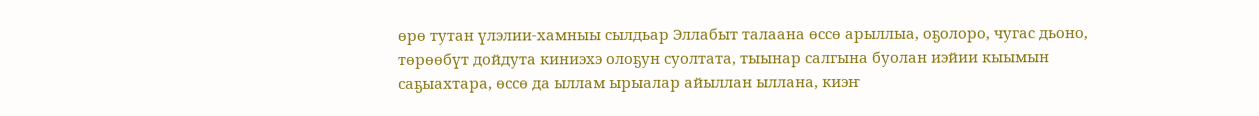өрө тутан үлэлии-хамныы сылдьар Эллабыт талаана өссө арыллыа, оҕолоро, чугас дьоно, төрөөбүт дойдута киниэхэ олоҕун суолтата, тыынар салгына буолан иэйии кыымын саҕыахтара, өссө да ыллам ырыалар айыллан ыллана, киэҥ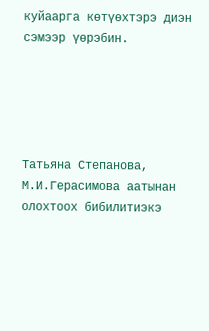куйаарга көтүөхтэрэ диэн сэмээр үөрэбин.





Татьяна Степанова, М.И.Герасимова аатынан олохтоох бибилитиэкэ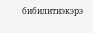бибилитиэкэрэ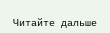Читайте дальше